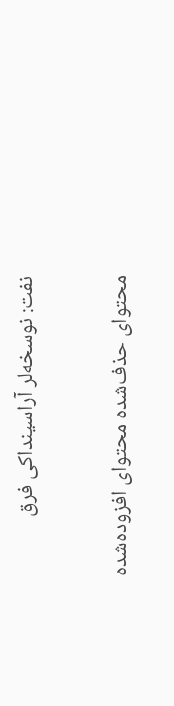نفت: نوسخه‌لر آراسینداکی فرق

محتوای حذف‌شده محتوای افزوده‌شده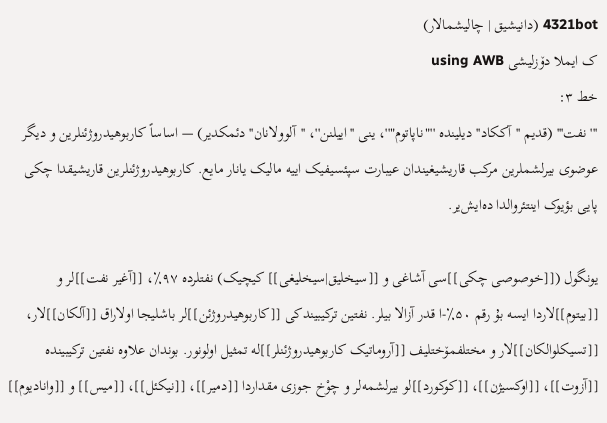4321bot (دانیشیق | چالیشمالار)
ک ایملا دۆزلیشی using AWB
خط ۳:
'''نفت''' (قدیم ''آککاد'' دیلینده ''"ناپاتوم"''، ینی ''اییلنن''، ''آلوولانان'' دئمکدیر) — اساساً کاربوهیدروژئنلرین و دیگر عوضوی بیرلشملرین مرکب قاریشیغیندان عیبارت سپئسیفیک اییه مالیک یانار مایع. کاربوهیدروژئنلرین قاریشیقدا چکی پایی بؤیوک اینتئروالدا ده‌ایش‌یر.

یونگول ([[خوصوصی چکی]]سی آشاغی و [[سیخلیق|سیخلیغی]] کیچیک) نفتلرده ۹۷٪، [[آغیر نفت]]لر و [[بیتوم]]لاردا ایسه بۇ رقم ۵۰٪-ا قدر آزالا بیلر. نفتین ترکیبیندکی [[کاربوهیدروژئن]]لر باشلیجا اولاراق [[آلکان]]لار، [[تسیکلوالکان]]لار و مختلفمۆختلیف [[آروماتیک کاربوهیدروژئنلر]]له تمثیل اولونور. بوندان علاوه نفتین ترکیبینده [[آزوت]]، [[اوکسیژن]]، [[کوکورد]]لو بیرلشمه‌لر و چوْخ جوزی مقداردا [[دمیر]]، [[نیکئل]]، [[میس]] و [[وانادیوم]]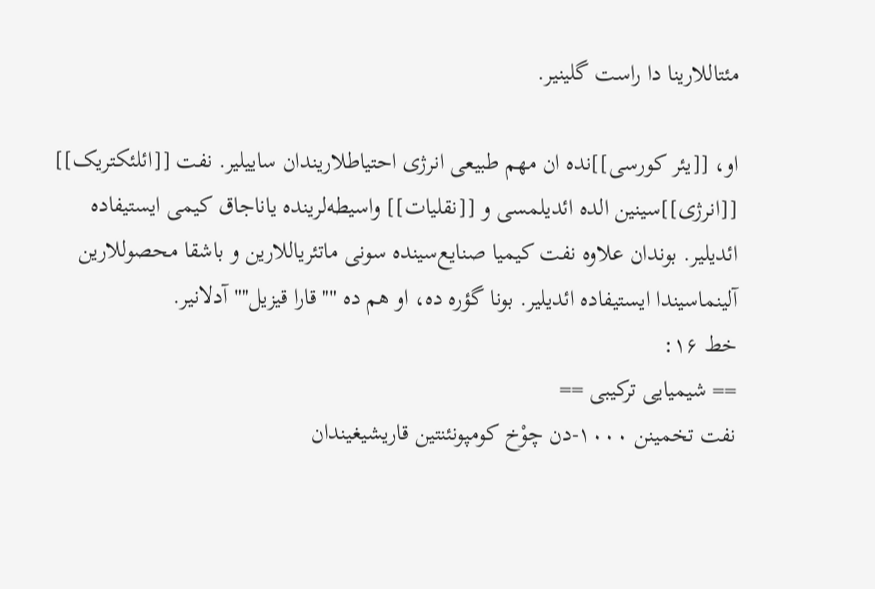مئتاللارینا دا راست گلینیر.

او، [[یئر کورسی]]نده ان مهم طبیعی انرژی احتیاطلاریندان ساییلیر. نفت [[ائلئکتریک]] [[انرژی]]سینین الده ائدیلمسی و [[نقلیات]] واسیطه‌لرینده یاناجاق کیمی ایستیفاده ائدیلیر. بوندان علاوه نفت کیمیا صنایع‌سینده سونی ماتئریاللارین و باشقا محصوللارین آلینماسیندا ایستیفاده ائدیلیر. بونا گؤره ده، او هم ده "''قارا قیزیل''" آدلانیر.
خط ۱۶:
== شیمیایی ترکیبی ==
نفت تخمینن ۱۰۰۰-دن چوْخ کومپونئنتین قاریشیغیندان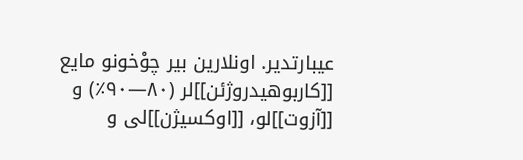عیبارتدیر. اونلارین بیر چوْخونو مایع [[کاربوهیدروژئن]]لر (۸۰—۹۰٪) و [[آزوت]]لو، [[اوکسیژن]]لی و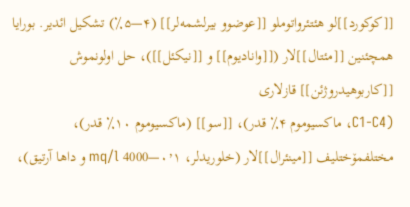[[کوکورد]]لو هئتئرواتوملو [[عوضوو بیرلشمه‌لر]] (۴—۵٪) تشکیل ائدیر. بورایا همچئنین [[مئتال]]لار ([[وانادیوم]] و [[نیکئل]])، حل اولونموش [[کاربوهیدروژئن]] قازلاری
(C1-C4، ماکسیوموم ۴٪ قدر)، [[سو]] (ماکسیوموم ۱۰٪ قدر)، مختلفمۆختلیف [[مینئرال]]لار (خلوریدلر، ۰٬۱—4000 mq/l و داها آرتیق)،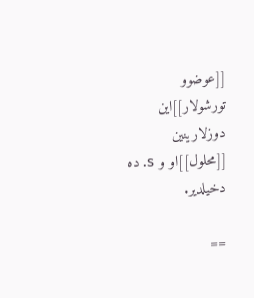[[عوضوو تورشولار]]این دوزلارینین [[محلول]]او و s. ده دخیلدیر.

==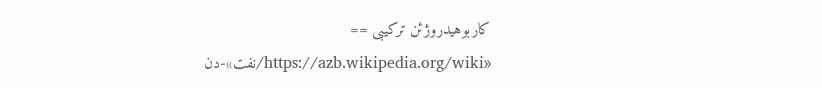کاربوهیدروژئن ترکیبی ==
«https://azb.wikipedia.org/wiki/نفت»-دن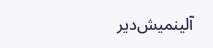آلینمیش‌دیر